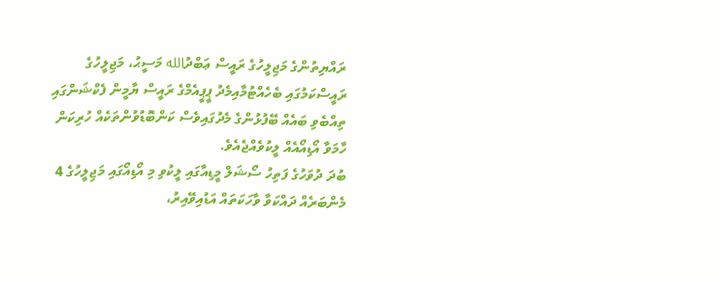ރައްޔިތުންގެ މަޖިލީހުގެ ރައީސް ޢަބްދުالله މަސީޙު، މަޖިލީހުގެ ރައީސްކަމުގައި ބެހެއްޓުމާއިމެދު ޕީޕީއެމްގެ ރައީސް ޔާމީން ފެކްޝަންގައި ތިއްބެވި ބައެއް ބޭފުޅުންގެ މެދުގައިވެސް ކަންބޮޑުވުންތަކެއް ހުރިކަން ހާމަވާ އޯޑިއޯއެއް ލީކުވެއްޖެއެވެ.
ބުދަ ދުވަހުގެ ފަތިހު ސޯޝަލް މީޑިއާގައި ލީކުވި މި އޯޑިއޯގައި މަޖިލީހުގެ 4 މެންބަރެއް ދައްކަވާ ވާހަކަތައް އަޑުއިވޭއިރު،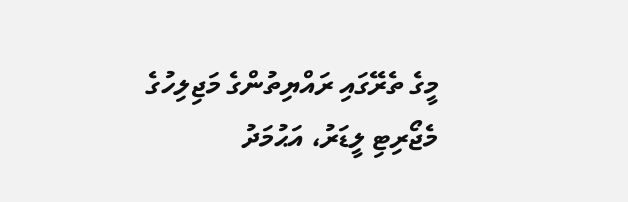މީގެ ތެރޭގައި ރައްޔިތުންގެ މަޖިލިހުގެ މެޖޯރިޓި ލީޑަރު، އަޙުމަދު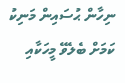ނިހާން ޙުސައިން މަނިކު ކަމަށް ބެލެވޭ މީހަކާއި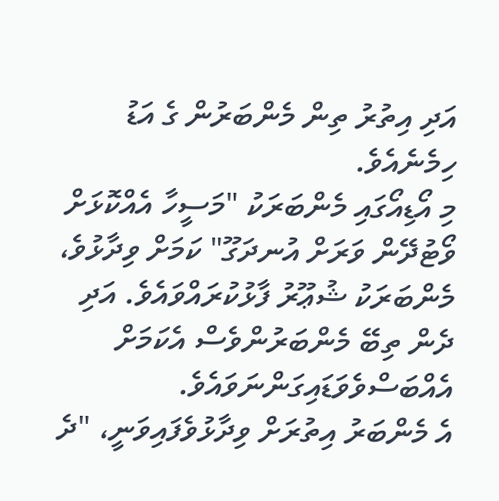އަދި އިތުރު ތިން މެންބަރުން ގެ އަޑު ހިމެނެއެވެ.
މި އޯޑިއޯގައި މެންބަރަކު "މަސީހާ އެއްކޮޅަށް ވޯޓުދޭން ވަރަށް އުނދަގޫ" ކަމަށް ވިދާޅުވެ، މެންބަރަކު ޝުޢޫރު ފާޅުކުރައްވައެވެ. އަދި ދެން ތިބޭ މެންބަރުންވެސް އެކަމަށް އެއްބަސްވެވަޑައިގަންނަވައެވެ.
އެ މެންބަރު އިތުރަށް ވިދާޅުވެފައިވަނީ، "ދެ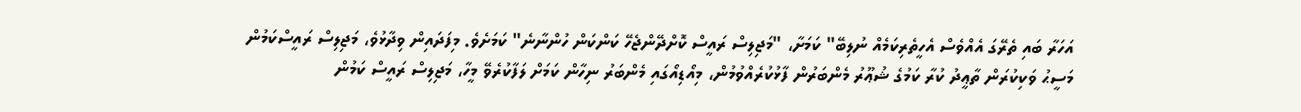އަހަރާ ބައި ތެރޭގަ އެއްވެސް އެހީތެރިކަމެއް ނުލިބޭ" ކަމަށާ، "މަޖިލިސް ރައީސް ކޮށްދޭންޖެހޭ ކަންކަން ހުންނާނެ" ކަމަށެވެ. މިފަދައިން ވިދާޅުވެ، މަޖިލިސް ރައީސްކަމުން މަސީޙު ވަކިކުރަން ތާޢީދު ކުރާ ކަމުގެ ޝުޢޫރު މެންބަރުން ފާޅުކުރެއްވުމުން، މިއޯޑިއޯގައި މެންބަރު ނިހާން ކަމަށް ލަފާކުރެވޭ މީހާ، މަޖިލިސް ރައީސް ކަމުން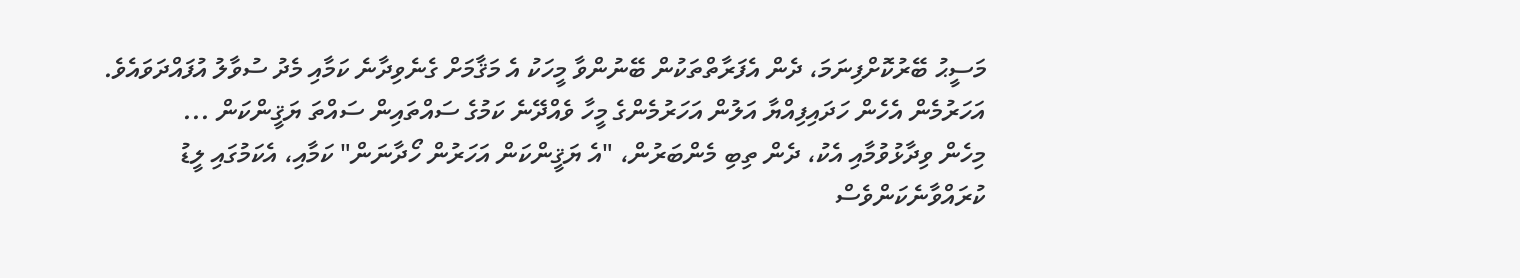މަސީޙު ބޭރުކޮށްފިނަމަ، ދެން އެފަރާތްތަކުން ބޭނުންވާ މީހަކު އެ މަޤާމަށް ގެނެވިދާނެ ކަމާއި މެދު ސުވާލު އުފައްދަވައެވެ.
އަހަރުމެން އެހެން ހަދައިފިއްޔާ އަލުން އަހަރުމެންގެ މީހާ ވެއްދޭނެ ކަމުގެ ސައްތައިން ސައްތަ ޔަޤީންކަން ...
މިހެން ވިދާޅުވުމާއި އެކު، ދެން ތިބި މެންބަރުން، "އެ ޔަޤީންކަން އަހަރުން ހޯދާނަން" ކަމާއި، އެކަމުގައި ލީޑު ކުރައްވާނެކަންވެސް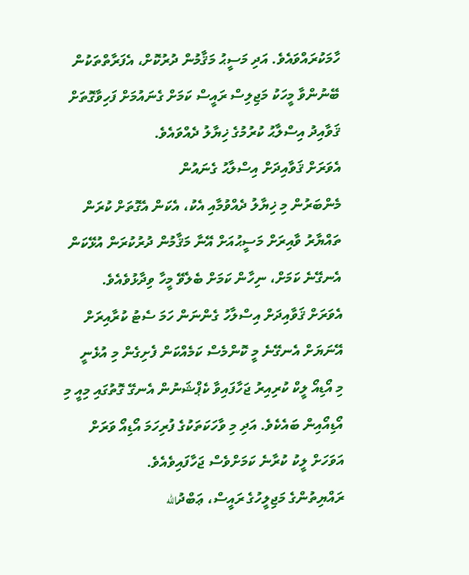ހާމަކުރައްވައެވެ. އަދި މަސީޙު މަޤާމުން ދުރުކޮށް، އެފަރާތްތަކުން ބޭނުންވާ މީހަކު މަޖިލިސް ރައީސް ކަމަށް ގެނައުމަށް ފަހިވާގޮތަށް ޤަވާއިދު އިސްލާޙު ކުރުމުގެ ޚިޔާލު ދެއްވައެވެ.
އެވަރަށް ޤަވާއިދަށް އިސްލާޙު ގެނައުން
މެންބަރުން މި ޚިޔާލު ދެއްވުމާއި އެކު، އެކަން އެގޮތަށް ކުރަން ތައްޔާރު ވާއިރަށް މަސީޙުއަށް އޭނާ މަޤާމުން ދުރުކުރަން އުޅޭކަން އެނގޭނެ ކަމަށް، ނިހާން ކަމަށް ބެލެވޭ މީހާ ވިދާޅުވެއެވެ.
އެވަރަށް ޤަވާއިދަށް އިސްލާހު ގެންނަން ހަމަ ސެޓު ކުރާއިރަށް އޭނަޔަށް އެނގޭނެ މީ ކޮންމެސް ކަމެއްކަން ފެށިގެން މި އުޅެނީ
މި އޯޑިއޯ ލީކް ކުރިއިރު ޖަހާފައިވާ ކެޕްޝަނުން އެނގޭ ގޮތުގައި މިއީ މި އޯޑިއޯއިން ބައެކެވެ. އަދި މި ވާހަކަތަކުގެ ފުރިހަމަ އޯޑިއޯ ވަރަށް އަވަހަށް ލީކު ކުރާނެ ކަމަށްވެސް ޖަހާފައިވެއެވެ.
ރައްޔިތުންގެ މަޖިލީހުގެ ރައީސް، ޢަބްދުالله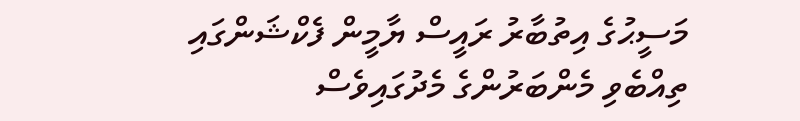މަސީޙުގެ އިތުބާރު ރައީސް ޔާމީން ފެކްޝަންގައި ތިއްބެވި މެންބަރުންގެ މެދުގައިވެސް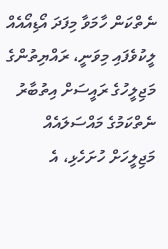ނެތްކަން ހާމަވާ މިފަދަ އޯޑިއޯއެއް ލީކުވެފައި މިވަނީ، ރައްޔިތުންގެ މަޖިލީހުގެ ރައީސަށް އިތުބާރު ނެތްކަމުގެ މައްސަލައެއް މަޖިލީހަށް ހުށަހެޅި، އެ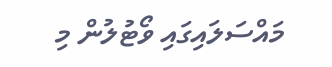މައްސަލައިގައި ވޯޓުލުން މި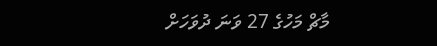މާޗް މަހުގެ 27 ވަނަ ދުވަހަށް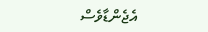އެޖެންޑާވެސް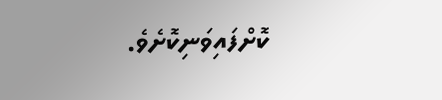ކޮށްފައިވަނިކޮށެވެ.